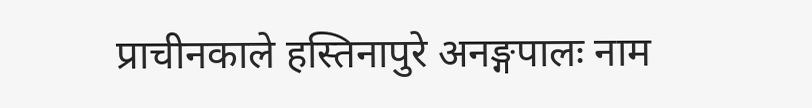प्राचीनकाले हस्तिनापुरे अनङ्गपालः नाम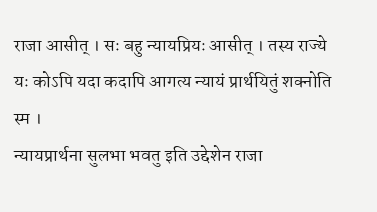राजा आसीत् । सः बहु न्यायप्रियः आसीत् । तस्य राज्ये यः कोऽपि यदा कदापि आगत्य न्यायं प्रार्थयितुं शक्नोति स्म ।
न्यायप्रार्थना सुलभा भवतु इति उद्देशेन राजा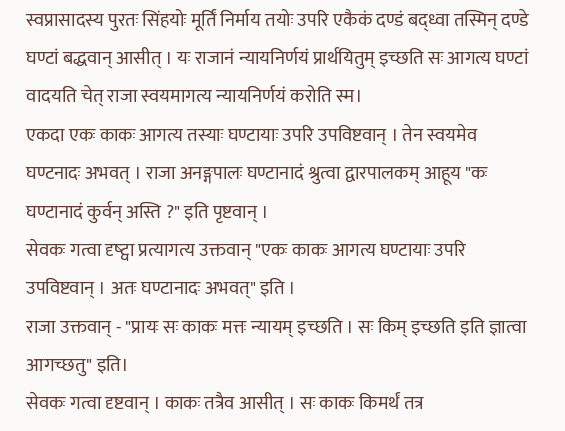स्वप्रासादस्य पुरतः सिंहयोः मूर्तिं निर्माय तयोः उपरि एकैकं दण्डं बद्ध्वा तस्मिन् दण्डे घण्टां बद्धवान् आसीत् । यः राजानं न्यायनिर्णयं प्रार्थयितुम् इच्छति सः आगत्य घण्टां वादयति चेत् राजा स्वयमागत्य न्यायनिर्णयं करोति स्म।
एकदा एकः काकः आगत्य तस्याः घण्टायाः उपरि उपविष्टवान् । तेन स्वयमेव घण्टनादः अभवत् । राजा अनङ्गपालः घण्टानादं श्रुत्वा द्वारपालकम् आहूय "कः घण्टानादं कुर्वन् अस्ति ?" इति पृष्टवान् ।
सेवकः गत्वा दृष्ट्वा प्रत्यागत्य उक्तवान् "एकः काकः आगत्य घण्टायाः उपरि उपविष्टवान् । अतः घण्टानादः अभवत्" इति ।
राजा उक्तवान् - "प्रायः सः काकः मत्तः न्यायम् इच्छति । सः किम् इच्छति इति ज्ञात्वा आगच्छतु" इति।
सेवकः गत्वा दृष्टवान् । काकः तत्रैव आसीत् । सः काकः किमर्थं तत्र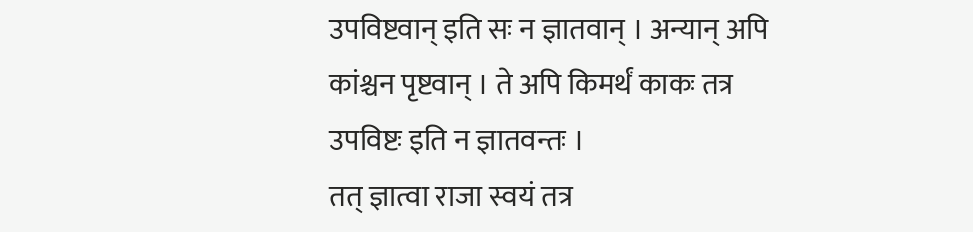उपविष्टवान् इति सः न ज्ञातवान् । अन्यान् अपि कांश्चन पृष्टवान् । ते अपि किमर्थं काकः तत्र उपविष्टः इति न ज्ञातवन्तः ।
तत् ज्ञात्वा राजा स्वयं तत्र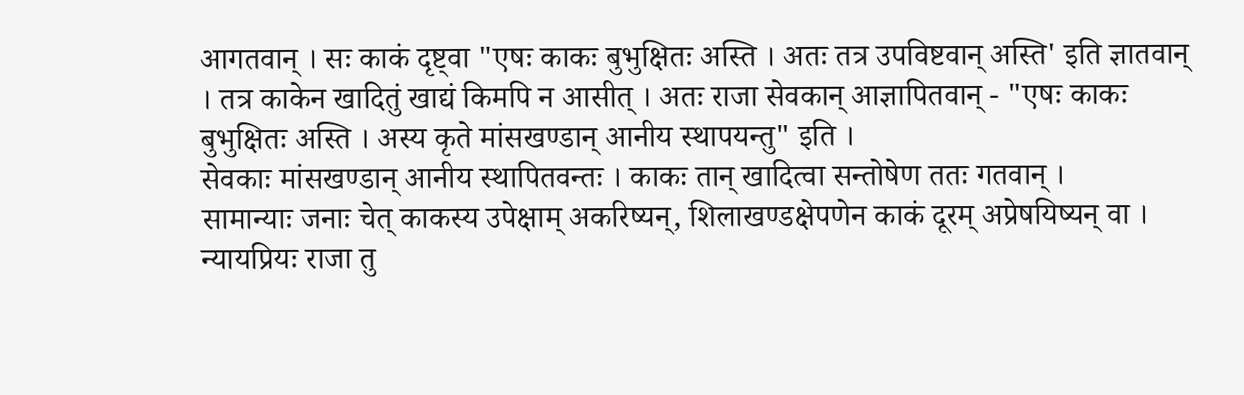आगतवान् । सः काकं दृष्ट्वा "एषः काकः बुभुक्षितः अस्ति । अतः तत्र उपविष्टवान् अस्ति' इति ज्ञातवान् । तत्र काकेन खादितुं खाद्यं किमपि न आसीत् । अतः राजा सेवकान् आज्ञापितवान् - "एषः काकः बुभुक्षितः अस्ति । अस्य कृते मांसखण्डान् आनीय स्थापयन्तु" इति ।
सेवकाः मांसखण्डान् आनीय स्थापितवन्तः । काकः तान् खादित्वा सन्तोषेण ततः गतवान् ।
सामान्याः जनाः चेत् काकस्य उपेक्षाम् अकरिष्यन्, शिलाखण्डक्षेपणेन काकं दूरम् अप्रेषयिष्यन् वा । न्यायप्रियः राजा तु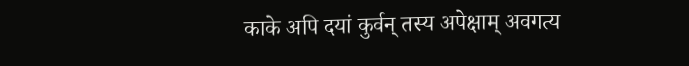काके अपि दयां कुर्वन् तस्य अपेक्षाम् अवगत्य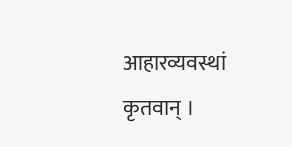आहारव्यवस्थां कृतवान् ।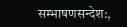सम्भाषणसन्देश:,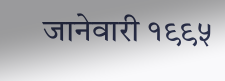जानेवारी १९९५